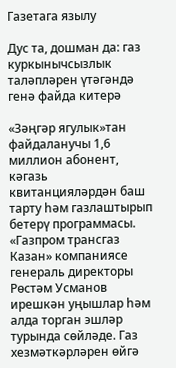Газетага язылу

Дус та, дошман да: газ куркынычсызлык таләпләрен үтәгәндә генә файда китерә

«Зәңгәр ягулык»тан файдаланучы 1,6 миллион абонент, кәгазь квитанцияләрдән баш тарту һәм газлаштырып бетерү программасы. «Газпром трансгаз Казан» компаниясе генераль директоры Рөстәм Усманов ирешкән уңышлар һәм алда торган эшләр турында сөйләде. Газ хезмәткәрләрен өйгә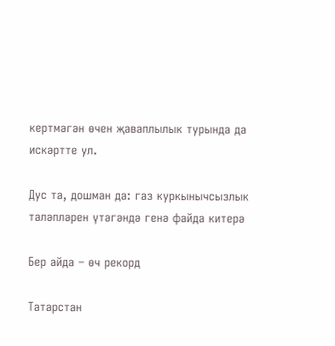кертмәгән өчен җаваплылык турында да искәртте ул.

Дус та, дошман да: газ куркынычсызлык таләпләрен үтәгәндә генә файда китерә

Бер айда – өч рекорд

Татарстан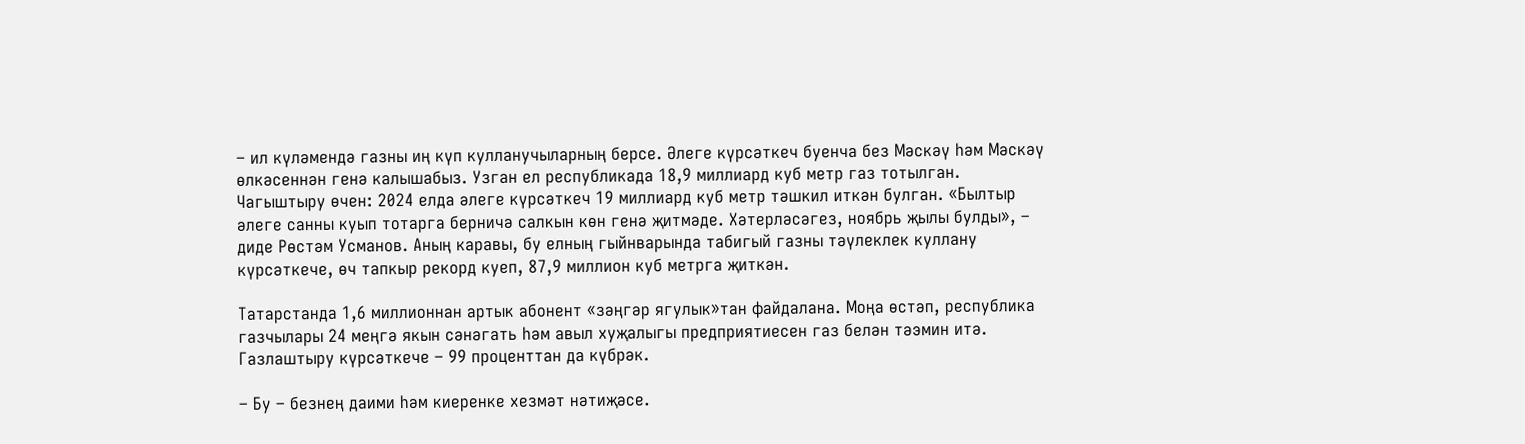– ил күләмендә газны иң күп кулланучыларның берсе. Әлеге күрсәткеч буенча без Мәскәү һәм Мәскәү өлкәсеннән генә калышабыз. Узган ел республикада 18,9 миллиард куб метр газ тотылган. Чагыштыру өчен: 2024 елда әлеге күрсәткеч 19 миллиард куб метр тәшкил иткән булган. «Былтыр әлеге санны куып тотарга берничә салкын көн генә җитмәде. Хәтерләсәгез, ноябрь җылы булды», – диде Рөстәм Усманов. Аның каравы, бу елның гыйнварында табигый газны тәүлеклек куллану күрсәткече, өч тапкыр рекорд куеп, 87,9 миллион куб метрга җиткән.

Татарстанда 1,6 миллионнан артык абонент «зәңгәр ягулык»тан файдалана. Моңа өстәп, республика газчылары 24 меңгә якын сәнәгать һәм авыл хуҗалыгы предприятиесен газ белән тәэмин итә. Газлаштыру күрсәткече – 99 проценттан да күбрәк.

– Бу – безнең даими һәм киеренке хезмәт нәтиҗәсе.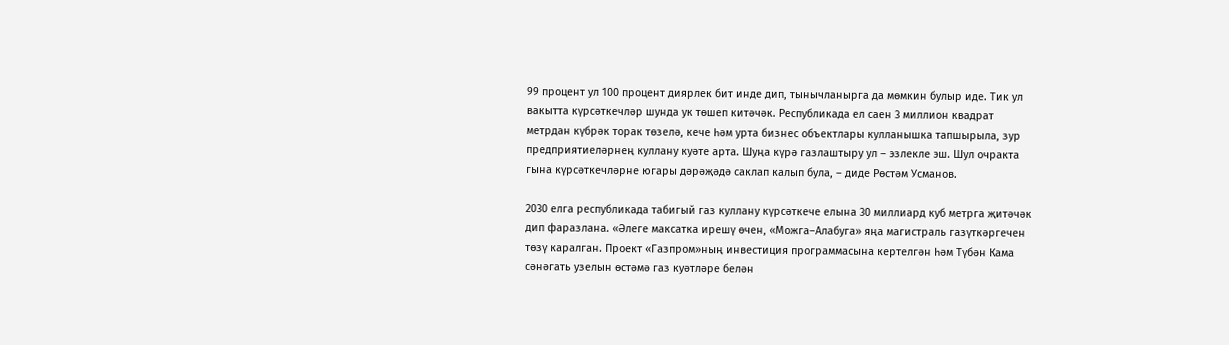99 процент ул 100 процент диярлек бит инде дип, тынычланырга да мөмкин булыр иде. Тик ул вакытта күрсәткечләр шунда ук төшеп китәчәк. Республикада ел саен 3 миллион квадрат метрдан күбрәк торак төзелә, кече һәм урта бизнес объектлары кулланышка тапшырыла, зур предприятиеләрнең куллану куәте арта. Шуңа күрә газлаштыру ул – эзлекле эш. Шул очракта гына күрсәткечләрне югары дәрәҗәдә саклап калып була, – диде Рөстәм Усманов.

2030 елга республикада табигый газ куллану күрсәткече елына 30 миллиард куб метрга җитәчәк дип фаразлана. «Әлеге максатка ирешү өчен, «Можга–Алабуга» яңа магистраль газүткәргечен төзү каралган. Проект «Газпром»ның инвестиция программасына кертелгән һәм Түбән Кама сәнәгать узелын өстәмә газ куәтләре белән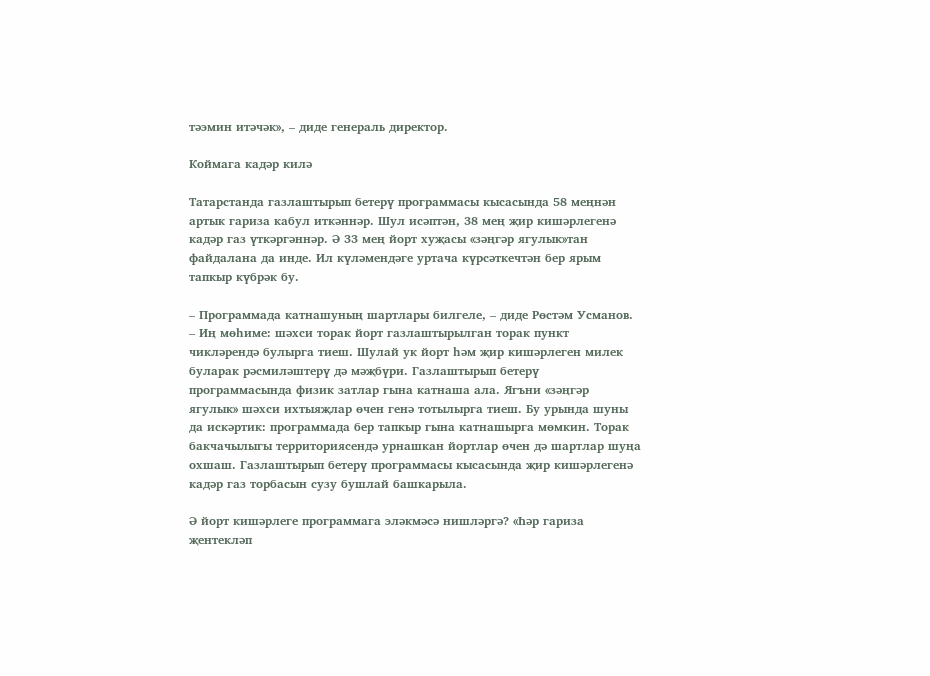тәэмин итәчәк», – диде генераль директор.

Коймага кадәр килә

Татарстанда газлаштырып бетерү программасы кысасында 58 меңнән артык гариза кабул иткәннәр. Шул исәптән, 38 мең җир кишәрлегенә кадәр газ үткәргәннәр. Ә 33 мең йорт хуҗасы «зәңгәр ягулык»тан файдалана да инде. Ил күләмендәге уртача күрсәткечтән бер ярым тапкыр күбрәк бу.

– Программада катнашуның шартлары билгеле, – диде Рөстәм Усманов. – Иң мөһиме: шәхси торак йорт газлаштырылган торак пункт чикләрендә булырга тиеш. Шулай ук йорт һәм җир кишәрлеген милек буларак рәсмиләштерү дә мәҗбүри. Газлаштырып бетерү программасында физик затлар гына катнаша ала. Ягъни «зәңгәр ягулык» шәхси ихтыяҗлар өчен генә тотылырга тиеш. Бу урында шуны да искәртик: программада бер тапкыр гына катнашырга мөмкин. Торак бакчачылыгы территориясендә урнашкан йортлар өчен дә шартлар шуңа охшаш. Газлаштырып бетерү программасы кысасында җир кишәрлегенә кадәр газ торбасын сузу бушлай башкарыла.

Ә йорт кишәрлеге программага эләкмәсә нишләргә? «Һәр гариза җентекләп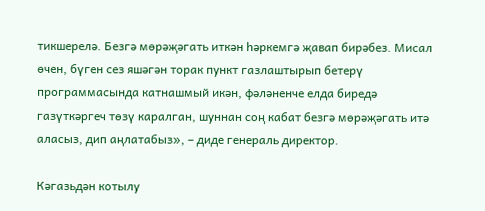тикшерелә. Безгә мөрәҗәгать иткән һәркемгә җавап бирәбез. Мисал өчен, бүген сез яшәгән торак пункт газлаштырып бетерү программасында катнашмый икән, фәләненче елда биредә газүткәргеч төзү каралган, шуннан соң кабат безгә мөрәҗәгать итә аласыз, дип аңлатабыз», – диде генераль директор.

Кәгазьдән котылу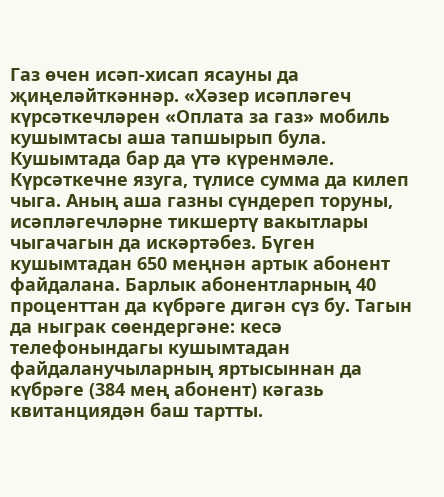Газ өчен исәп-хисап ясауны да җиңеләйткәннәр. «Хәзер исәпләгеч күрсәткечләрен «Оплата за газ» мобиль кушымтасы аша тапшырып була. Кушымтада бар да үтә күренмәле. Күрсәткечне язуга, түлисе сумма да килеп чыга. Аның аша газны сүндереп торуны, исәпләгечләрне тикшертү вакытлары чыгачагын да искәртәбез. Бүген кушымтадан 650 меңнән артык абонент файдалана. Барлык абонентларның 40 проценттан да күбрәге дигән сүз бу. Тагын да ныграк сөендергәне: кесә телефонындагы кушымтадан файдаланучыларның яртысыннан да күбрәге (384 мең абонент) кәгазь квитанциядән баш тартты.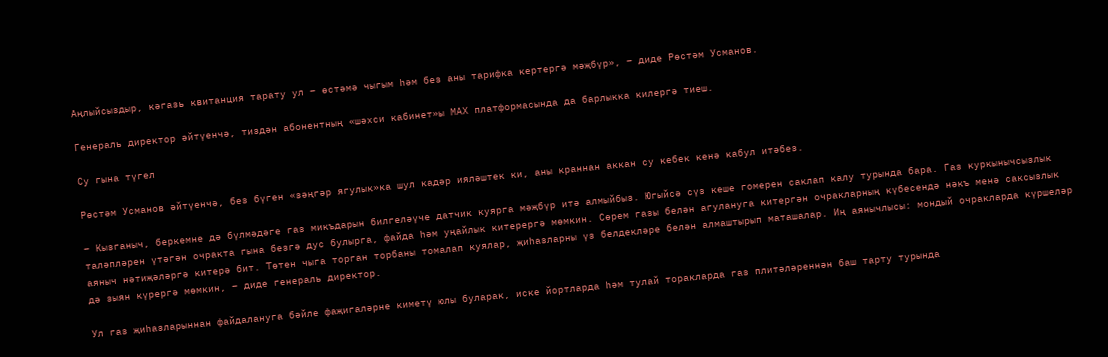Аңлыйсыздыр, кәгазь квитанция тарату ул – өстәмә чыгым һәм без аны тарифка кертергә мәҗбүр», – диде Рөстәм Усманов.

Генераль директор әйтүенчә, тиздән абонентның «шәхси кабинет»ы МАХ платформасында да барлыкка килергә тиеш.

Су гына түгел

Рөстәм Усманов әйтүенчә, без бүген «зәңгәр ягулык»ка шул кадәр ияләштек ки, аны краннан аккан су кебек кенә кабул итәбез.

– Кызганыч, беркемне дә бүлмәдәге газ микъдарын билгеләүче датчик куярга мәҗбүр итә алмыйбыз. Югыйсә сүз кеше гомерен саклап калу турында бара. Газ куркынычсызлык таләпләрен үтәгән очракта гына безгә дус булырга, файда һәм уңайлык китерергә мөмкин. Сөрем газы белән агулануга китергән очракларның күбесендә нәкъ менә саксызлык аяныч нәтиҗәләргә китерә бит. Төтен чыга торган торбаны томалап куялар, җиһазларны үз белдекләре белән алмаштырып маташалар. Иң аянычлысы: мондый очракларда күршеләр дә зыян күрергә мөмкин, – диде генераль директор.

Ул газ җиһазларыннан файдалануга бәйле фаҗигаләрне киметү юлы буларак, иске йортларда һәм тулай торакларда газ плитәләреннән баш тарту турында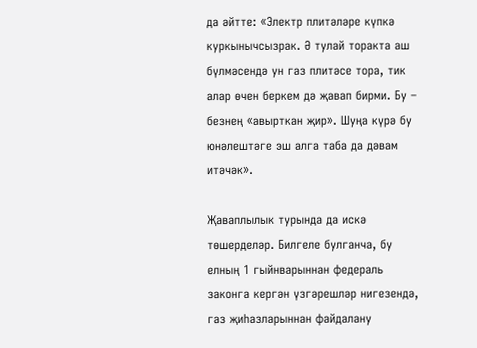да әйтте: «Электр плитәләре күпкә куркынычсызрак. Ә тулай торакта аш бүлмәсендә ун газ плитәсе тора, тик алар өчен беркем дә җавап бирми. Бу – безнең «авырткан җир». Шуңа күрә бу юнәлештәге эш алга таба да дәвам итәчәк».

Җаваплылык турында да искә төшерделәр. Билгеле булганча, бу елның 1 гыйнварыннан федераль законга кергән үзгәрешләр нигезендә, газ җиһазларыннан файдалану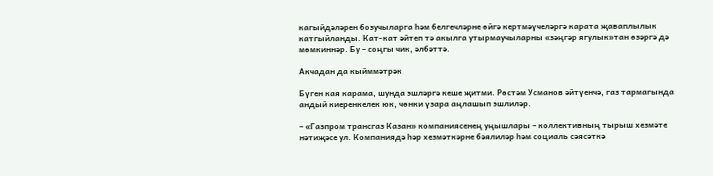кагыйдәләрен бозучыларга һәм белгечләрне өйгә кертмәүчеләргә карата җаваплылык катгыйланды. Кат-кат әйтеп тә акылга утырмаучыларны «зәңгәр ягулык»тан өзәргә дә мөмкиннәр. Бу – соңгы чик, әлбәттә.

Акчадан да кыйммәтрәк

Бүген кая карама, шунда эшләргә кеше җитми. Рөстәм Усманов әйтүенчә, газ тармагында андый киеренкелек юк, чөнки үзара аңлашып эшлиләр.

– «Газпром трансгаз Казан» компаниясенең уңышлары – коллективның тырыш хезмәте нәтиҗәсе ул. Компаниядә һәр хезмәткәрне бәялиләр һәм социаль сәясәткә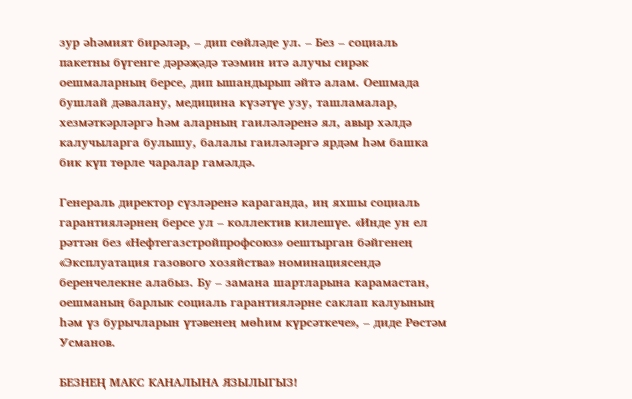зур әһәмият бирәләр, – дип сөйләде ул. – Без – социаль пакетны бүгенге дәрәҗәдә тәэмин итә алучы сирәк оешмаларның берсе, дип ышандырып әйтә алам. Оешмада бушлай дәвалану, медицина күзәтүе узу, ташламалар, хезмәткәрләргә һәм аларның гаиләләренә ял, авыр хәлдә калучыларга булышу, балалы гаиләләргә ярдәм һәм башка бик күп төрле чаралар гамәлдә.

Генераль директор сүзләренә караганда, иң яхшы социаль гарантияләрнең берсе ул – коллектив килешүе. «Инде ун ел рәттән без «Нефтегазстройпрофсоюз» оештырган бәйгенең «Эксплуатация газового хозяйства» номинациясендә беренчелекне алабыз. Бу – замана шартларына карамастан, оешманың барлык социаль гарантияләрне саклап калуының һәм үз бурычларын үтәвенең мөһим күрсәткече», – диде Рөстәм Усманов.

БЕЗНЕҢ МАКС КАНАЛЫНА ЯЗЫЛЫГЫЗ!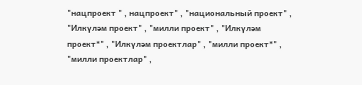"нацпроект " , нацпроект" , "национальный проект" , "Илкүләм проект" , "милли проект" , "Илкүләм проект*" , "Илкүләм проектлар" , "милли проект*" , "милли проектлар" ,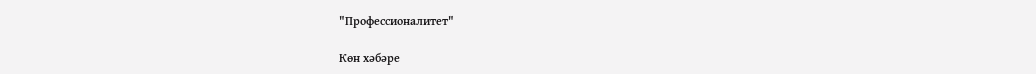"Профессионалитет"

Көн хәбәре